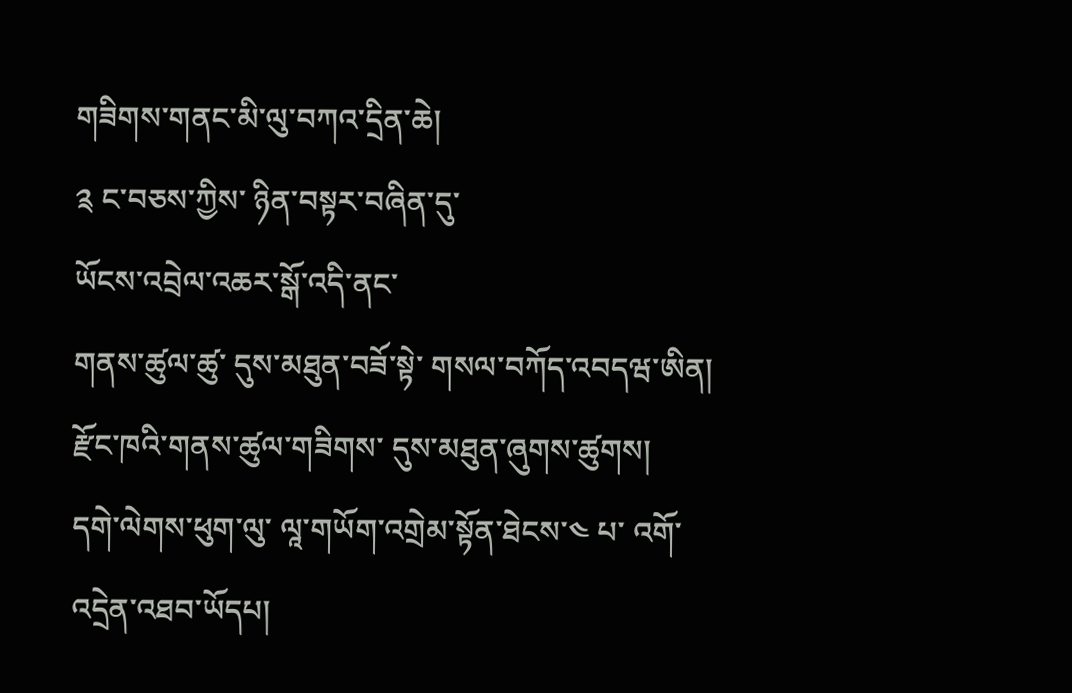གཟིགས་གནང་མི་ལུ་བཀའ་དྲིན་ཆེ།
༉ ང་བཅས་ཀྱིས་ ཉིན་བསྟར་བཞིན་དུ་
ཡོངས་འབྲེལ་འཆར་སྒོ་འདི་ནང་
གནས་ཚུལ་ཚུ་ དུས་མཐུན་བཟོ་སྟེ་ གསལ་བཀོད་འབདཝ་ཨིན།
རྫོང་ཁའི་གནས་ཚུལ་གཟིགས་ དུས་མཐུན་ཞུགས་ཚུགས།
དགེ་ལེགས་ཕུག་ལུ་ ལཱ་གཡོག་འགྲེམ་སྟོན་ཐེངས་༤ པ་ འགོ་འདྲེན་འཐབ་ཡོདཔ།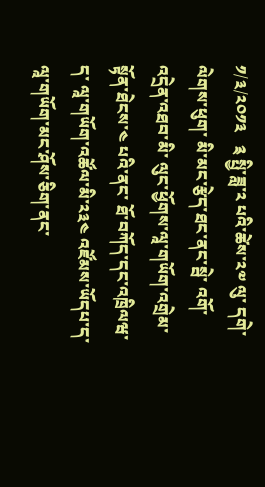༡/༣/༢༠༡༣   ༉ སྤྱི་ཟླ་༢ པའི་ཚེས་༢༧ ལུ་ དགེ་ལེགས་ཕུག་ མི་མང་རྩེད་ཐང་ནང་སྦེ་ འགོ་འདྲེན་འཐབ་མི་ ལུང་ཕྱོགས་ལཱ་གཡོག་འགྲེམ་སྟོན་ཐེངས་༤ པའི་ནང་ ཐོ་བཀོད་དང་འཁྲིལཝ་ད་ ལཱ་གཡོག་འཚོལ་མི་༢༣༤ འཛོམས་ཡོདཔ་ད་ ལཱ་གཡོག་མང་ཤོས་ཅིག་ནང་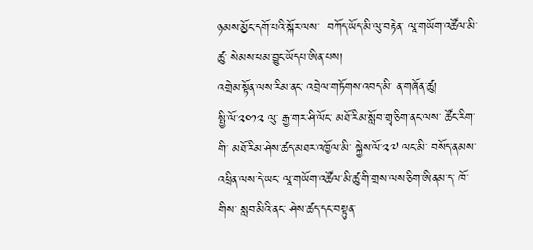ཉམས་མྱོང་དགོ་པའི་སྐོར་ལས་  བཀོད་ཡོད་མི་ལུ་བརྟེན་ ལཱ་གཡོག་འཚོལ་མི་ཚུ་ སེམས་ཕམ་བྱུང་ཡོདཔ་ཨིན་པས།
འགྲེམ་སྟོན་ལས་རིམ་ནང་ འབྲེལ་གཏོགས་འབད་མི་ ན་གཞོན་ཚུ།
སྤྱི་ལོ་༢༠༡༢ ལུ་ རྒྱ་གར་ཤི་ལོང་ མཐོ་རིམ་སློབ་གྲྭ་ཅིག་ནང་ལས་ ཚོང་རིག་གི་ མཐོ་རིམ་ཤེས་ཚད་མཐར་འཁྱོལ་མི་ སྐྱེས་ལོ་༢༧ ལང་མི་ བསོད་ནམས་འཕྲིན་ལས་དེ་ཡང་ ལཱ་གཡོག་འཚོལ་མི་ཚུ་གི་གྲས་ལས་ཅིག་ཨིནམ་ད་ ཁོ་གིས་ སླབ་མིའི་ནང་ ཤེས་ཚད་དང་བསྟུན་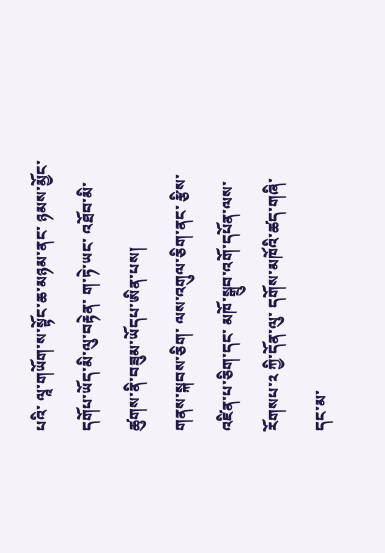པའི་ ལཱ་གཡོག་ས་སྟོང་ཆ་མཉམ་ནང་ ཉམས་མྱོང་དགོཔ་ཡོད་མི་ལུ་བརྟེན་ ག་ཏེ་ཡང་ འཐོབ་མི་ཚུགས་ནི་བཟུམ་ཡོདཔ་ཨིན་པས།
གནས་སྐབས་ཅིག་ ལས་འགུལ་ཅིག་ནང་ རྩིས་འཛིན་པ་ཅིག་དང་ མཁོ་སྒྲུབ་འགོ་དཔོན་ལས་རོགསཔ་༢ ཀྱི་དོན་ལུ་ དགོས་མཁོའི་ཚད་གཞི་དང་མ་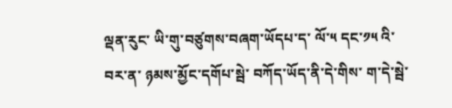ལྡན་རུང་ ཡི་གུ་བཙུགས་བཞག་ཡོདཔ་ད་ ལོ་༥ དང་༡༥ འི་བར་ན་ ཉམས་མྱོང་དགོཔ་སྦེ་ བཀོད་ཡོད་ནི་དེ་གིས་ ག་དེ་སྦེ་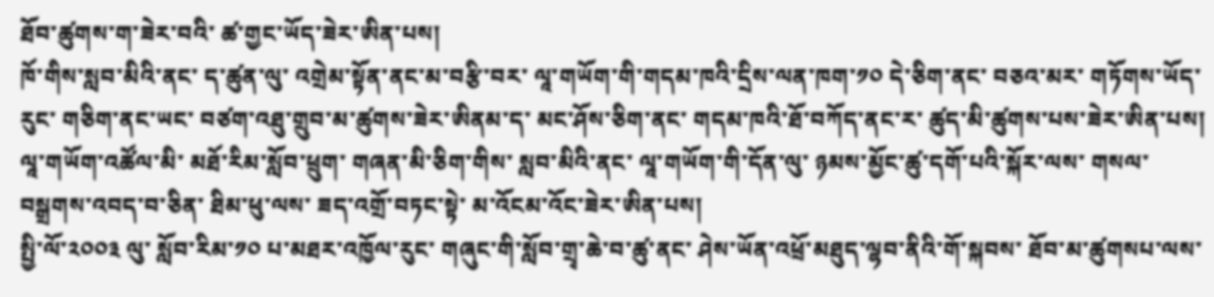ཐོབ་ཚུགས་ག་ཟེར་བའི་ ཚ་གྱང་ཡོད་ཟེར་ཨིན་པས།
ཁོ་གིས་སླབ་མིའི་ནང་ ད་ཚུན་ལུ་ འགྲེམ་སྟོན་ནང་མ་བརྩི་བར་ ལཱ་གཡོག་གི་གདམ་ཁའི་དྲིས་ལན་ཁག་༡༠ དེ་ཅིག་ནང་ བཅའ་མར་ གཏོགས་ཡོད་རུང་ གཅིག་ནང་ཡང་ བཙག་འཐུ་གྲུབ་མ་ཚུགས་ཟེར་ཨིནམ་ད་ མང་ཤོས་ཅིག་ནང་ གདམ་ཁའི་ཐོ་བཀོད་ནང་ར་ ཚུད་མི་ཚུགས་པས་ཟེར་ཨིན་པས།
ལཱ་གཡོག་འཚོལ་མི་ མཐོ་རིམ་སློབ་ཕྲུག་ གཞན་མི་ཅིག་གིས་ སླབ་མིའི་ནང་ ལཱ་གཡོག་གི་དོན་ལུ་ ཉམས་མྱོང་ཚུ་དགོ་པའི་སྐོར་ལས་ གསལ་བསྒྲགས་འབད་བ་ཅིན་ ཐིམ་ཕུ་ལས་ ཟད་འགྲོ་བཏང་སྟེ་ མ་འོངམ་འོང་ཟེར་ཨིན་པས།
སྤྱི་ལོ་༢༠༠༣ ལུ་ སློབ་རིམ་༡༠ པ་མཐར་འཁྱོལ་རུང་ གཞུང་གི་སློབ་གྲྭ་ཆེ་བ་ཚུ་ནང་ ཤེས་ཡོན་འཕྲོ་མཐུད་ལྷབ་ནིའི་གོ་སྐབས་ ཐོབ་མ་ཚུགསཔ་ལས་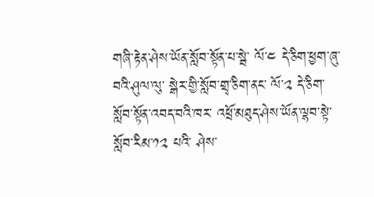གཞི་རྟེན་ཤེས་ཡོན་སློབ་སྟོན་པ་སྦེ་ ལོ་༤ དེ་ཅིག་ཕྱག་ཞུ་བའི་ཤུལ་ལུ་ སྒེར་གྱི་སློབ་གྲྭ་ཅིག་ནང་ ལོ་༢ དེ་ཅིག་སློབ་སྟོན་འབད་བའི་ཁར་ འཕྲོ་མཐུད་ཤེས་ཡོན་ལྷབ་སྟེ་ སློབ་རིམ་༡༢ པའི་ ཤེས་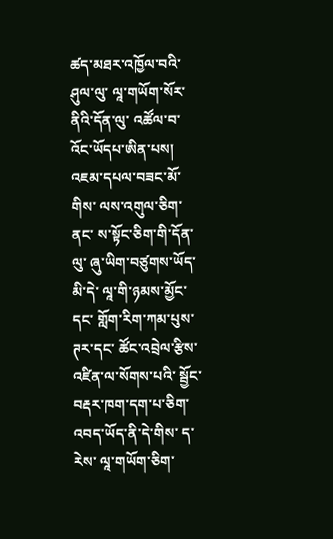ཚད་མཐར་འཁྱོལ་བའི་ཤུལ་ལུ་ ལཱ་གཡོག་སོར་ནིའི་དོན་ལུ་ འཚོལ་བ་འོང་ཡོདཔ་ཨིན་པས།
འཇམ་དཔལ་བཟང་མོ་གིས་ ལས་འགུལ་ཅིག་ནང་ ས་སྟོང་ཅིག་གི་དོན་ལུ་ ཞུ་ཡིག་བཙུགས་ཡོད་མི་དེ་ ལཱ་གི་ཉམས་མྱོང་དང་ གློག་རིག་ཀམ་པུས་ཊར་དང་ ཚོང་འབྲེལ་རྩིས་འཛིན་ལ་སོགས་པའི་ སྦྱོང་བརྡར་ཁག་དག་པ་ཅིག་ འབད་ཡོད་ནི་དེ་གིས་ ད་རེས་ ལཱ་གཡོག་ཅིག་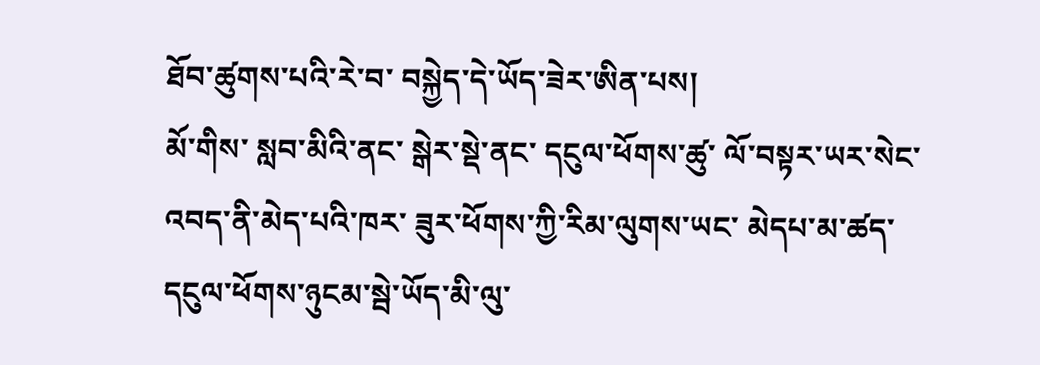ཐོབ་ཚུགས་པའི་རེ་བ་ བསྐྱེད་དེ་ཡོད་ཟེར་ཨིན་པས།
མོ་གིས་ སླབ་མིའི་ནང་ སྒེར་སྡེ་ནང་ དངུལ་ཕོགས་ཚུ་ ལོ་བསྟར་ཡར་སེང་འབད་ནི་མེད་པའི་ཁར་ ཟུར་ཕོགས་ཀྱི་རིམ་ལུགས་ཡང་ མེདཔ་མ་ཚད་ དངུལ་ཕོགས་ཉུངམ་སྦེ་ཡོད་མི་ལུ་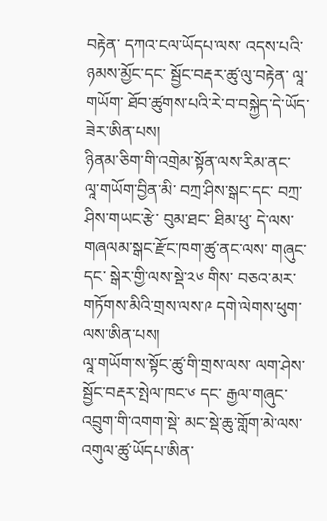བརྟེན་ དཀའ་ངལ་ཡོདཔ་ལས་ འདས་པའི་ཉམས་མྱོང་དང་ སྦྱོང་བརྡར་ཚུ་ལུ་བརྟེན་ ལཱ་གཡོག་ ཐོབ་ཚུགས་པའི་རེ་བ་བསྐྱེད་དེ་ཡོད་ཟེར་ཨིན་པས།
ཉིནམ་ཅིག་གི་འགྲེམ་སྟོན་ལས་རིམ་ནང་ ལཱ་གཡོག་བྱིན་མི་ བཀྲ་ཤིས་སྒང་དང་ བཀྲ་ཤིས་གཡང་རྩེ་ བུམ་ཐང་ ཐིམ་ཕུ་ དེ་ལས་ གཞལམ་སྒང་རྫོང་ཁག་ཚུ་ནང་ལས་ གཞུང་དང་ སྒེར་གྱི་ལས་སྡེ་༢༦ གིས་ བཅའ་མར་གཏོགས་མིའི་གྲས་ལས་༩ དགེ་ལེགས་ཕུག་ལས་ཨིན་པས།
ལཱ་གཡོག་ས་སྟོང་ཚུ་གི་གྲས་ལས་ ལག་ཤེས་སྦྱོང་བརྡར་སྤེལ་ཁང་༦ དང་ རྒྱལ་གཞུང་འབྲུག་གི་འགག་སྡེ་ མང་སྡེ་ཆུ་གློག་མེ་ལས་འགུལ་ཚུ་ཡོདཔ་ཨིན་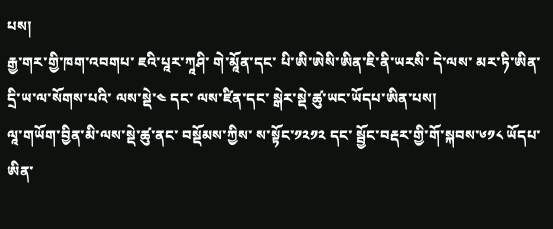པས།
རྒྱ་གར་གྱི་ཁག་འབགཔ་ ཇའི་པཱར་ཀཱཤི་ གེ་མཱོན་དང་ པི་ཨི་ཨེསི་ཨིན་ཇི་ནི་ཡརསི་ དེ་ལས་ མར་ཏི་ཨིན་དྲི་ཡ་ལ་སོགས་པའི་ ལས་སྡེ་༤ དང་ ལས་ཛིན་དང་ སྒེར་སྡེ་ཚུ་ཡང་ཡོདཔ་ཨིན་པས།
ལཱ་གཡོག་བྱིན་མི་ལས་སྡེ་ཚུ་ནང་ བསྡོམས་ཀྱིས་ ས་སྟོང་༡༢༡༢ དང་ སྦྱོང་བརྡར་གྱི་གོ་སྐབས་༦༡༨ ཡོདཔ་ཨིན་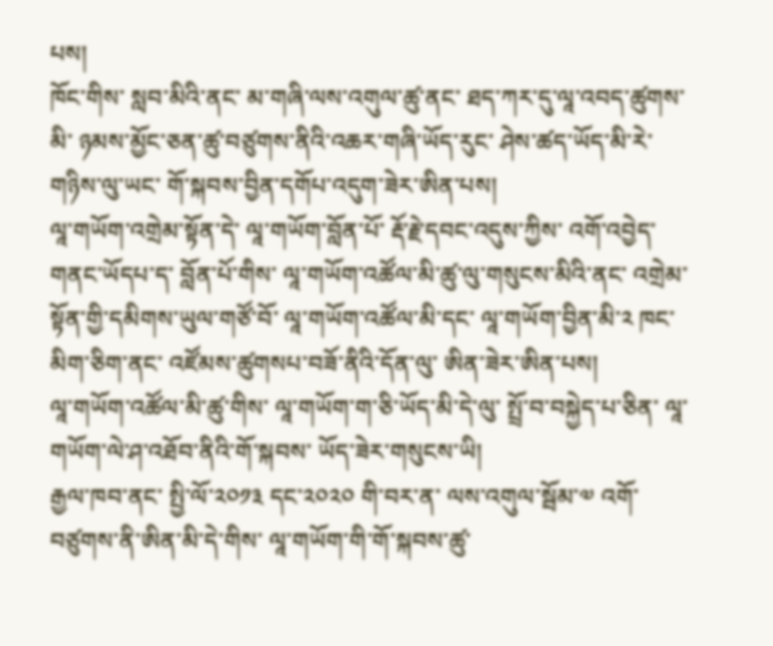པས།
ཁོང་གིས་ སླབ་མིའི་ནང་ མ་གཞི་ལས་འགུལ་ཚུ་ནང་ ཐད་ཀར་དུ་ལཱ་འབད་ཚུགས་མི་ ཉམས་མྱོང་ཅན་ཚུ་བཙུགས་ནིའི་འཆར་གཞི་ཡོད་རུང་ ཤེས་ཚད་ཡོད་མི་རེ་གཉིས་ལུ་ཡང་ གོ་སྐབས་བྱིན་དགོཔ་འདུག་ཟེར་ཨིན་པས།
ལཱ་གཡོག་འགྲེམ་སྟོན་དེ་ ལཱ་གཡོག་བློན་པོ་ རྡོ་རྗེ་དབང་འདུས་ཀྱིས་ འགོ་འབྱེད་གནང་ཡོདཔ་ད་ བློན་པོ་གིས་ ལཱ་གཡོག་འཚོལ་མི་ཚུ་ལུ་གསུངས་མིའི་ནང་ འགྲེམ་སྟོན་གྱི་དམིགས་ཡུལ་གཙོ་བོ་ ལཱ་གཡོག་འཚོལ་མི་དང་ ལཱ་གཡོག་བྱིན་མི་༢ ཁང་མིག་ཅིག་ནང་ འཛོམས་ཚུགསཔ་བཟོ་ནིའི་དོན་ལུ་ ཨིན་ཟེར་ཨིན་པས།
ལཱ་གཡོག་འཚོལ་མི་ཚུ་གིས་ ལཱ་གཡོག་ག་ཅི་ཡོད་མི་དེ་ལུ་ སྤྲོ་བ་བསྐྱེད་པ་ཅིན་ ལཱ་གཡོག་ལེ་ཤ་འཐོབ་ནིའི་གོ་སྐབས་ ཡོད་ཟེར་གསུངས་ཡི།
རྒྱལ་ཁབ་ནང་ སྤྱི་ལོ་༢༠༡༣ དང་༢༠༢༠ གི་བར་ན་ ལས་འགུལ་སྦོམ་༧ འགོ་བཙུགས་ནི་ཨིན་མི་དེ་གིས་ ལཱ་གཡོག་གི་གོ་སྐབས་ཚུ་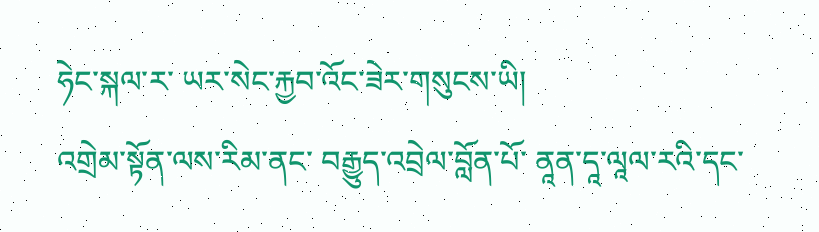ཧེང་སྐལ་ར་ ཡར་སེང་རྐྱབ་འོང་ཟེར་གསུངས་ཡི།
འགྲེམ་སྟོན་ལས་རིམ་ནང་ བརྒྱུད་འབྲེལ་བློན་པོ་ ནཱན་དཱ་ལཱལ་རའི་དང་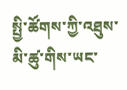སྤྱི་ཚོགས་ཀྱི་འཐུས་མི་ཚུ་གིས་ཡང་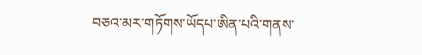བཅའ་མར་གཏོགས་ཡོདཔ་ཨིན་པའི་གནས་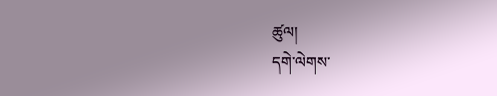ཚུལ།
དགེ་ལེགས་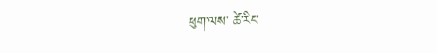ཕུག་ལས་ ཚེ་རིང་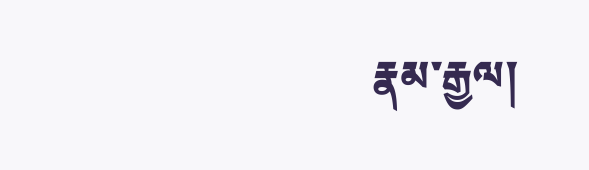རྣམ་རྒྱལ།